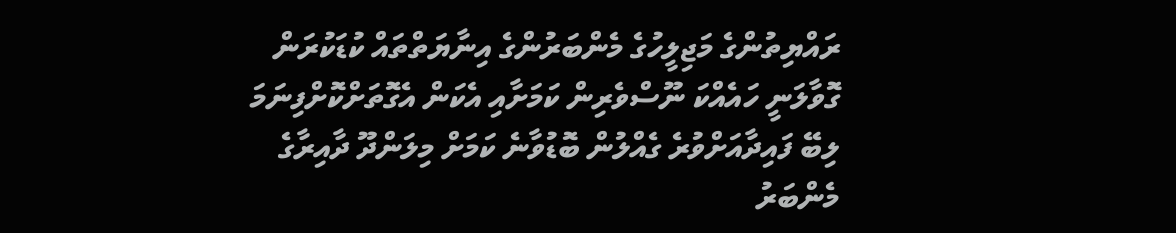ރައްޔިތުންގެ މަޖިލީހުގެ މެންބަރުންގެ އިނާޔަތްތައް ކުޑަކުރަން ގޮވާލަނީ ހައެއްކަ ނޫސްވެރިން ކަމަށާއި އެކަން އެގޮތަށްކޮށްފިނަމަ ލިބޭ ފައިދާއަށްވުރެ ގެއްލުން ބޮޑުވާނެ ކަމަށް މިލަންދޫ ދާއިރާގެ މެންބަރު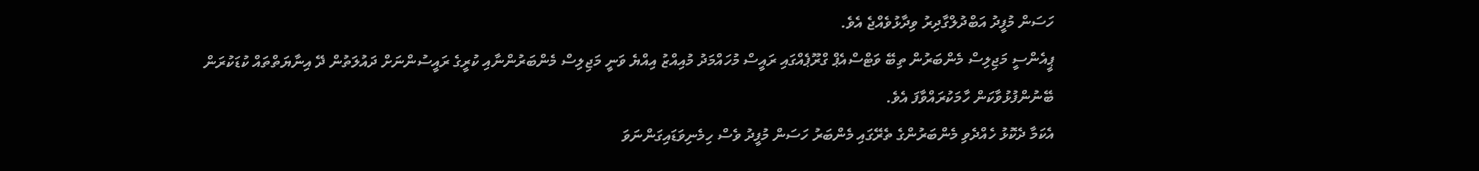ހަސަން މުފީދު އަބްދުލްގާދިރު ވިދާޅުވެއްޖެ އެވެ.
ޕީއެންސީ މަޖިލިސް މެންބަރުން ތިބޭ ވަޓްސްއެޕް ގްރޫޕެއްގައި ރައީސް މުހައްމަދު މުއިއްޒު އިއްޔެ ވަނީ މަޖިލިސް މެންބަރުންނާއި ކުރީގެ ރައީސުންނަށް ދައުލަތުން ދޭ އިނާޔަތްތައް ކުޑަކުރަން ބޭނުންފުޅުވާކަން ހާމަކުރައްވާފަ އެވެ.
އެކަމާ ދެކޮޅު ހެއްދެވި މެންބަރުންގެ ތެރޭގައި މެންބަރު ހަސަން މުފީދު ވެސް ހިމެނިވަޑައިގަންނަވަ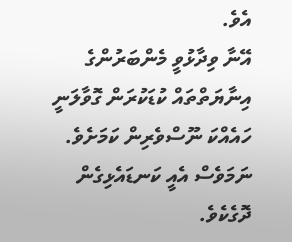އެވެ.
އޭނާ ވިދާޅުވީ މެންބަރުންގެ އިނާޔަތްތައް ކުޑަކުރަން ގޮވާލަނީ ހައެއްކަ ނޫސްވެރިން ކަމަށެވެ. ނަމަވެސް އެއީ ކަނޑައެޅިގެން ދޮގެކެވެ.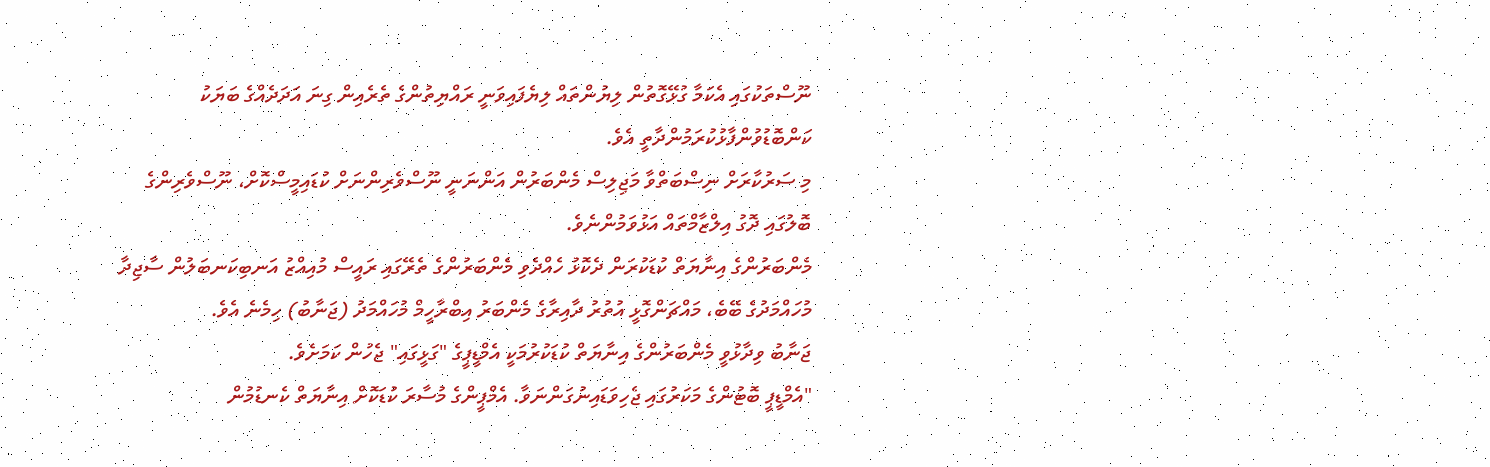ނޫސްތަކުގައި އެކަމާ ގުޅޭގޮތުން ލިޔުންތައް ލިޔެފައިވަނީ ރައްޔިތުންގެ ތެރެއިން ގިނަ އަދަދެއްގެ ބަޔަކު ކަންބޮޑުވުންފާޅުކުރަމުންދާތީ އެވެ.
މި ސަރުކާރަށް ނިސްބަތްވާ މަޖިލިސް މެންބަރުން އަންނަނީ ނޫސްވެރިންނަށް ކުޑައިމީސްކޮށް، ނޫސްވެރިންގެ ބޮލުގައި ދޮގު އިލްޒާމްތައް އަޅުވަމުންނެވެ.
މެންބަރުންގެ އިނާޔަތް ކުޑަކުރަން ދެކޮޅު ހެއްދެވި މެންބަރުންގެ ތެރޭގައި ރައީސް މުއިއްޒު އަނބިކަނބަލުން ސާޖިދާ މުހައްމަދުގެ ބޭބެ، މައްޗަންގޮޅީ އުތުރު ދާއިރާގެ މެންބަރު އިބްރާހީމް މުހައްމަދު (ޖަނާބު) ހިމެނެ އެވެ.
ޖަނާބު ވިދާޅުވީ މެންބަރުންގެ އިނާޔަތް ކުޑަކުރުމަކީ އެމްޑީޕީގެ "ގަޅީގައި" ޖެހުން ކަމަށެވެ.
"އެމްޑީޕީ ބޮޓުންގެ މަކަރުގައި ޖެހިވަޑައިނުގަންނަވާ. އެމްޕީންގެ މުސާރަ ކުޑަކޮށް އިނާޔަތް ކެނޑުމުން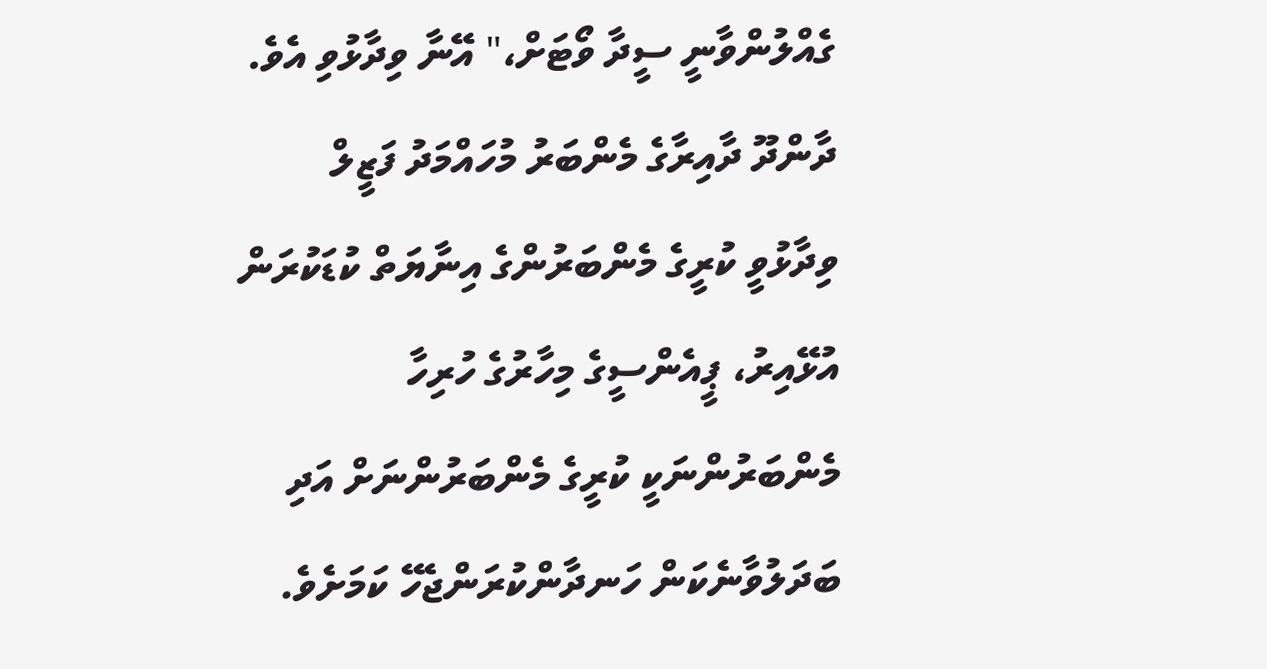ގެއްލުންވާނީ ސީދާ ވޯޓަށް،" އޭނާ ވިދާޅުވި އެވެ.
ދާންދޫ ދާއިރާގެ މެންބަރު މުހައްމަދު ފަޒީލް ވިދާޅުވީ ކުރީގެ މެންބަރުންގެ އިނާޔަތް ކުޑަކުރަން އުޅޭއިރު، ޕީއެންސީގެ މިހާރުގެ ހުރިހާ މެންބަރުންނަކީ ކުރީގެ މެންބަރުންނަށް އަދި ބަދަލުވާނެކަން ހަނދާންކުރަންޖެހޭ ކަމަށެވެ.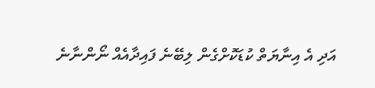އަދި އެ އިނާޔަތް ކުޑަކޮށްގެން ލިބޭނެ ފައިދާއެއް ނޯންނާނެ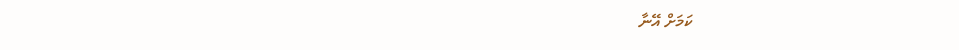ކަމަށް އޭނާ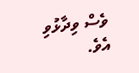ވެސް ވިދާޅުވި އެވެ.